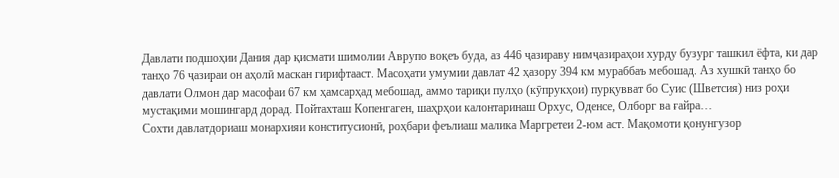Давлати подшоҳии Дания дар қисмати шимолии Аврупо воқеъ буда, аз 446 ҷазираву нимҷазираҳои хурду бузург ташкил ёфта, ки дар танҳо 76 ҷазираи он аҳолӣ маскан гирифтааст. Масоҳати умумии давлат 42 ҳазору 394 км мураббаъ мебошад. Аз хушкӣ танҳо бо давлати Олмон дар масофаи 67 км ҳамсарҳад мебошад, аммо тариқи пулҳо (кӯпрукҳои) пурқувват бо Суис (Шветсия) низ роҳи мустақими мошингард дорад. Пойтахташ Копенгаген, шаҳрҳои калонтаринаш Орхус, Оденсе, Олборг ва ғайра…
Сохти давлатдориаш монархияи конститусионӣ, роҳбари феълиаш малика Маргретеи 2-юм аст. Мақомоти қонунгузор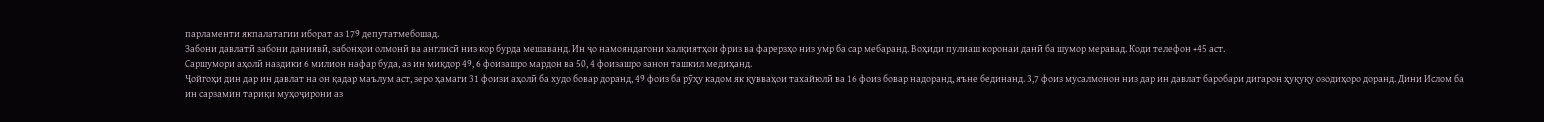парламенти якпалатагии иборат аз 179 депутатмебошад.
Забони давлатӣ забони даниявӣ, забонҳои олмонӣ ва англисӣ низ кор бурда мешаванд. Ин ҷо намояндагони халқиятҳои фриз ва фарерзҳо низ умр ба сар мебаранд. Воҳиди пулиаш коронаи данӣ ба шумор меравад. Коди телефон +45 аст.
Саршумори аҳолӣ наздики 6 милион нафар буда, аз ин миқдор 49, 6 фоизашро мардон ва 50, 4 фоизашро занон ташкил медиҳанд.
Ҷойгоҳи дин дар ин давлат на он қадар маълум аст, зеро ҳамаги 31 фоизи аҳолӣ ба худо бовар доранд, 49 фоиз ба рӯҳу кадом як қувваҳои тахайюлӣ ва 16 фоиз бовар надоранд, яъне бединанд. 3,7 фоиз мусалмонон низ дар ин давлат баробари дигарон ҳуқуқу озодиҳоро доранд. Дини Ислом ба ин сарзамин тариқи муҳоҷирони аз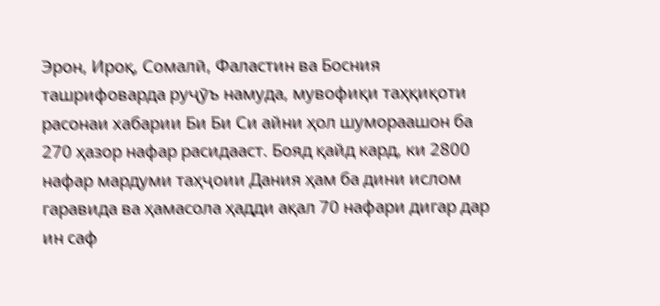Эрон, Ироқ, Сомалӣ, Фаластин ва Босния ташрифоварда руҷӯъ намуда, мувофиқи таҳқиқоти расонаи хабарии Би Би Си айни ҳол шумораашон ба 270 ҳазор нафар расидааст. Бояд қайд кард, ки 2800 нафар мардуми таҳҷоии Дания ҳам ба дини ислом гаравида ва ҳамасола ҳадди ақал 70 нафари дигар дар ин саф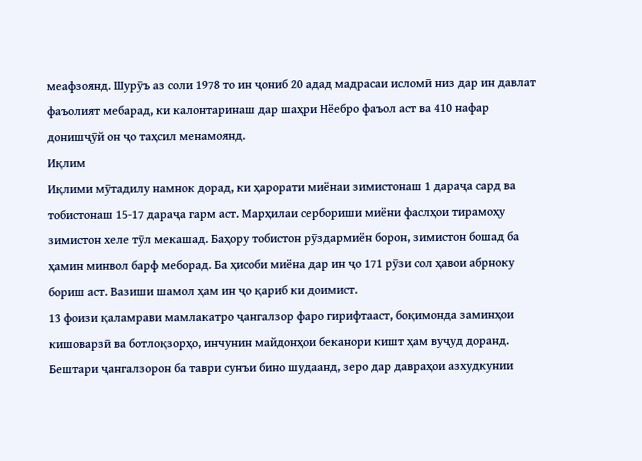меафзоянд. Шурӯъ аз соли 1978 то ин ҷониб 20 адад мадрасаи исломӣ низ дар ин давлат фаъолият мебарад, ки калонтаринаш дар шаҳри Нёебро фаъол аст ва 410 нафар донишҷӯй он ҷо таҳсил менамоянд.
Иқлим
Иқлими мӯтадилу намнок дорад, ки ҳарорати миёнаи зимистонаш 1 дараҷа сард ва тобистонаш 15-17 дараҷа гарм аст. Марҳилаи сербориши миёни фаслҳои тирамоҳу зимистон хеле тӯл мекашад. Баҳору тобистон рӯздармиён борон, зимистон бошад ба ҳамин минвол барф меборад. Ба ҳисоби миёна дар ин ҷо 171 рӯзи сол ҳавои абрноку бориш аст. Вазиши шамол ҳам ин ҷо қариб ки доимист.
13 фоизи қаламрави мамлакатро ҷангалзор фаро гирифтааст, боқимонда заминҳои кишоварзӣ ва ботлоқзорҳо, инчунин майдонҳои беканори кишт ҳам вуҷуд доранд. Бештари ҷангалзорон ба таври сунъи бино шудаанд, зеро дар давраҳои азхудкунии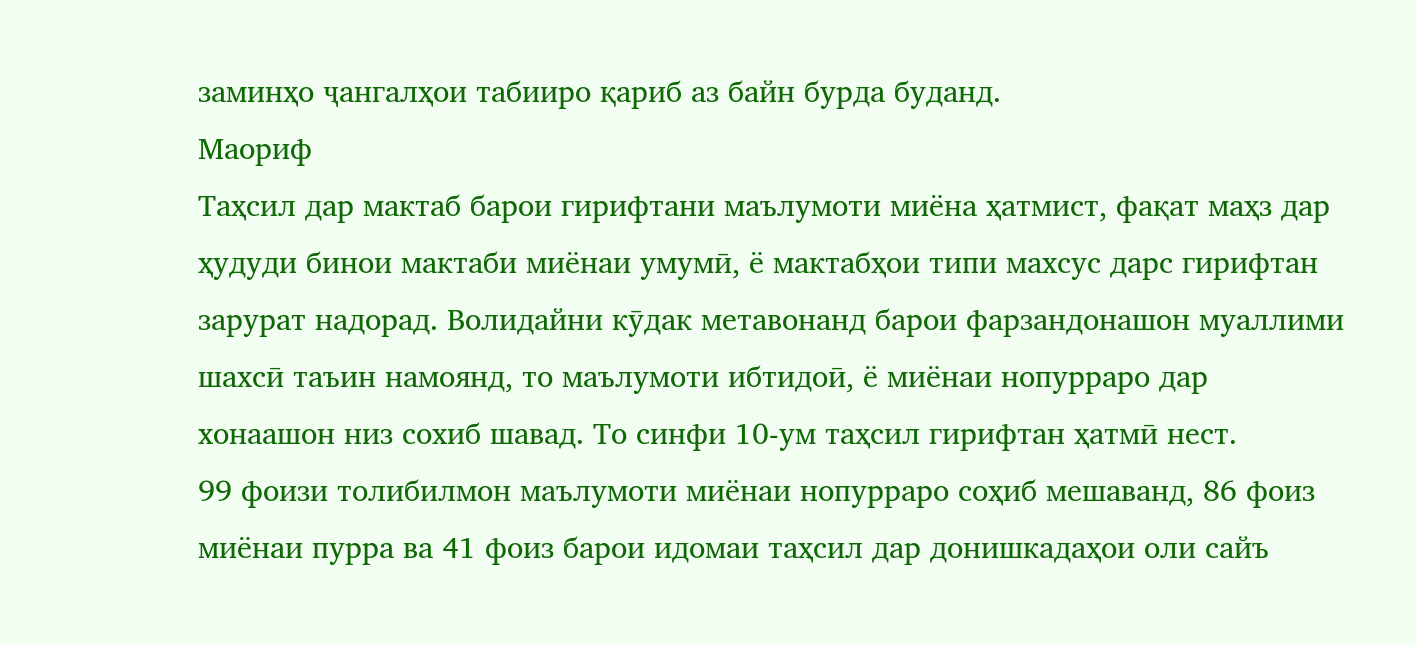заминҳо ҷангалҳои табииро қариб аз байн бурда буданд.
Маориф
Таҳсил дар мактаб барои гирифтани маълумоти миёна ҳатмист, фақат маҳз дар ҳудуди бинои мактаби миёнаи умумӣ, ё мактабҳои типи махсус дарс гирифтан зарурат надорад. Волидайни кӯдак метавонанд барои фарзандонашон муаллими шахсӣ таъин намоянд, то маълумоти ибтидоӣ, ё миёнаи нопурраро дар хонаашон низ сохиб шавад. То синфи 10-ум таҳсил гирифтан ҳатмӣ нест.
99 фоизи толибилмон маълумоти миёнаи нопурраро соҳиб мешаванд, 86 фоиз миёнаи пурра ва 41 фоиз барои идомаи таҳсил дар донишкадаҳои оли сайъ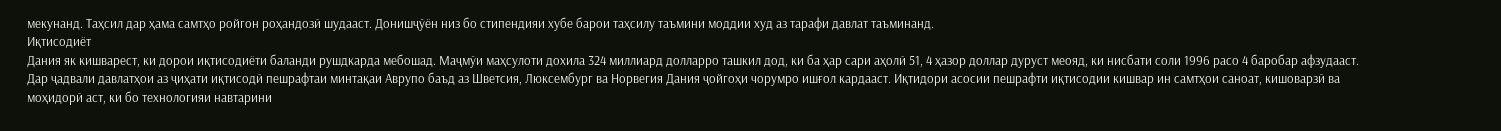мекунанд. Таҳсил дар ҳама самтҳо ройгон роҳандозӣ шудааст. Донишҷӯён низ бо стипендияи хубе барои таҳсилу таъмини моддии худ аз тарафи давлат таъминанд.
Иқтисодиёт
Дания як кишварест, ки дорои иқтисодиёти баланди рушдкарда мебошад. Маҷмӯи маҳсулоти дохила 324 миллиард долларро ташкил дод, ки ба ҳар сари аҳолӣ 51, 4 ҳазор доллар дуруст меояд, ки нисбати соли 1996 расо 4 баробар афзудааст. Дар ҷадвали давлатҳои аз ҷиҳати иқтисодӣ пешрафтаи минтақаи Аврупо баъд аз Шветсия, Люксембург ва Норвегия Дания ҷойгоҳи чорумро ишғол кардааст. Иқтидори асосии пешрафти иқтисодии кишвар ин самтҳои саноат, кишоварзӣ ва моҳидорӣ аст, ки бо технологияи навтарини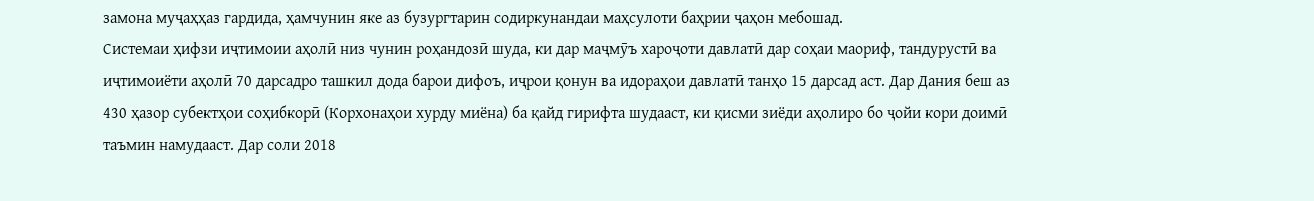замона муҷаҳҳаз гардида, ҳамчунин яке аз бузургтарин содиркунандаи маҳсулоти баҳрии ҷаҳон мебошад.
Системаи ҳифзи иҷтимоии аҳолӣ низ чунин роҳандозӣ шуда, ки дар маҷмӯъ хароҷоти давлатӣ дар соҳаи маориф, тандурустӣ ва иҷтимоиёти аҳолӣ 70 дарсадро ташкил дода барои дифоъ, иҷрои қонун ва идораҳои давлатӣ танҳо 15 дарсад аст. Дар Дания беш аз 430 ҳазор субектҳои соҳибкорӣ (Корхонаҳои хурду миёна) ба қайд гирифта шудааст, ки қисми зиёди аҳолиро бо ҷойи кори доимӣ таъмин намудааст. Дар соли 2018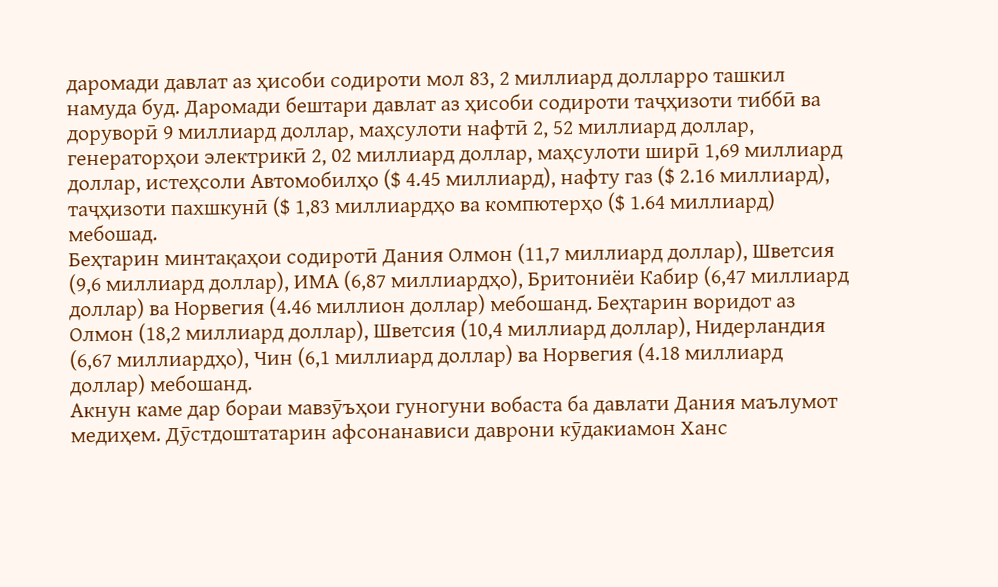даромади давлат аз ҳисоби содироти мол 83, 2 миллиард долларро ташкил намуда буд. Даромади бештари давлат аз ҳисоби содироти таҷҳизоти тиббӣ ва доруворӣ 9 миллиард доллар, маҳсулоти нафтӣ 2, 52 миллиард доллар, генераторҳои электрикӣ 2, 02 миллиард доллар, маҳсулоти ширӣ 1,69 миллиард доллар, истеҳсоли Автомобилҳо ($ 4.45 миллиард), нафту газ ($ 2.16 миллиард), таҷҳизоти пахшкунӣ ($ 1,83 миллиардҳо ва компютерҳо ($ 1.64 миллиард) мебошад.
Беҳтарин минтақаҳои содиротӣ Дания Олмон (11,7 миллиард доллар), Шветсия (9,6 миллиард доллар), ИМА (6,87 миллиардҳо), Бритониёи Кабир (6,47 миллиард доллар) ва Норвегия (4.46 миллион доллар) мебошанд. Беҳтарин воридот аз Олмон (18,2 миллиард доллар), Шветсия (10,4 миллиард доллар), Нидерландия (6,67 миллиардҳо), Чин (6,1 миллиард доллар) ва Норвегия (4.18 миллиард доллар) мебошанд.
Акнун каме дар бораи мавзӯъҳои гуногуни вобаста ба давлати Дания маълумот медиҳем. Дӯстдоштатарин афсонанависи даврони кӯдакиамон Ханс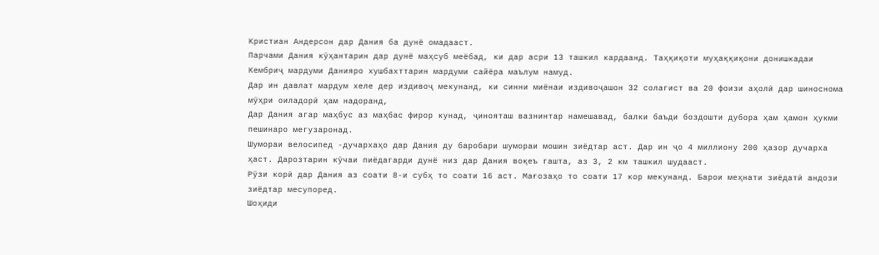Кристиан Андерсон дар Дания ба дунё омадааст.
Парчами Дания кӯҳантарин дар дунё маҳсуб меёбад, ки дар асри 13 ташкил кардаанд. Таҳқиқоти муҳаққиқони донишкадаи Кембриҷ мардуми Данияро хушбахттарин мардуми сайёра маълум намуд.
Дар ин давлат мардум хеле дер издивоҷ мекунанд, ки синни миёнаи издивоҷашон 32 солагист ва 20 фоизи аҳолӣ дар шиноснома мӯҳри оиладорӣ ҳам надоранд,
Дар Дания агар маҳбус аз маҳбас фирор кунад, ҷинояташ вазнинтар намешавад, балки баъди боздошти дубора ҳам ҳамон ҳукми пешинаро мегузаронад.
Шумораи велосипед -дучархаҳо дар Дания ду баробари шумораи мошин зиёдтар аст. Дар ин ҷо 4 миллиону 200 ҳазор дучарха ҳаст. Дарозтарин кӯчаи пиёдагарди дунё низ дар Дания воқеъ гашта, аз 3, 2 км ташкил шудааст.
Рӯзи корӣ дар Дания аз соати 8-и субҳ то соати 16 аст. Мағозаҳо то соати 17 кор мекунанд. Барои меҳнати зиёдатӣ андози зиёдтар месупоред.
Шоҳиди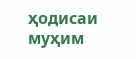ҳодисаи муҳим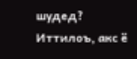шудед?
Иттилоъ, акс ё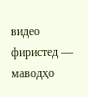видео фиристед — маводҳо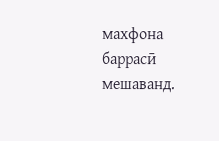махфона баррасӣ мешаванд.